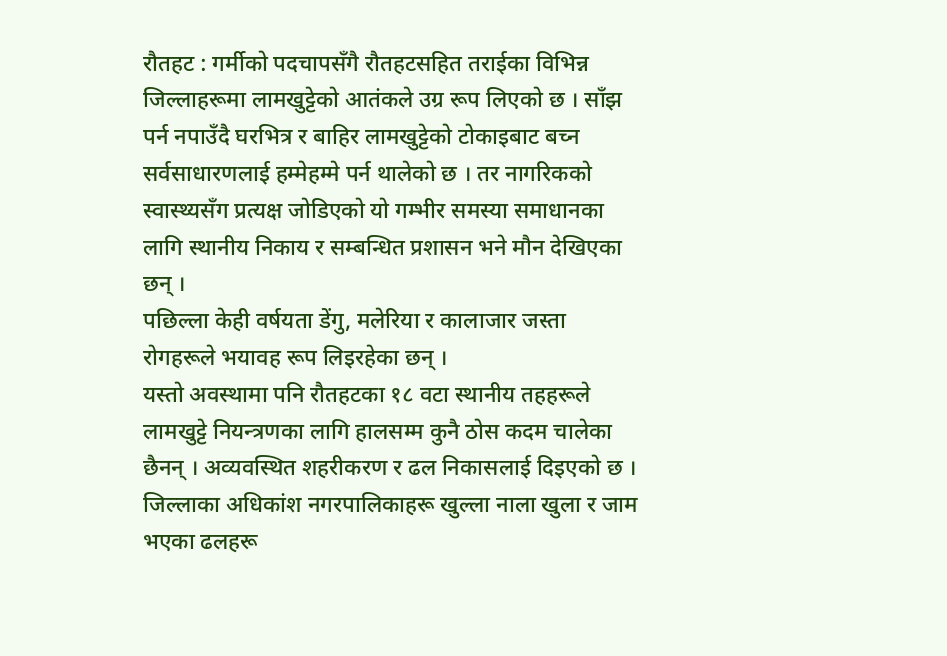रौतहट : गर्मीको पदचापसँगै रौतहटसहित तराईका विभिन्न जिल्लाहरूमा लामखुट्टेको आतंकले उग्र रूप लिएको छ । साँझ पर्न नपाउँदै घरभित्र र बाहिर लामखुट्टेको टोकाइबाट बच्न सर्वसाधारणलाई हम्मेहम्मे पर्न थालेको छ । तर नागरिकको स्वास्थ्यसँग प्रत्यक्ष जोडिएको यो गम्भीर समस्या समाधानका लागि स्थानीय निकाय र सम्बन्धित प्रशासन भने मौन देखिएका छन् ।
पछिल्ला केही वर्षयता डेंगु, मलेरिया र कालाजार जस्ता रोगहरूले भयावह रूप लिइरहेका छन् ।
यस्तो अवस्थामा पनि रौतहटका १८ वटा स्थानीय तहहरूले लामखुट्टे नियन्त्रणका लागि हालसम्म कुनै ठोस कदम चालेका छैनन् । अव्यवस्थित शहरीकरण र ढल निकासलाई दिइएको छ ।
जिल्लाका अधिकांश नगरपालिकाहरू खुल्ला नाला खुला र जाम भएका ढलहरू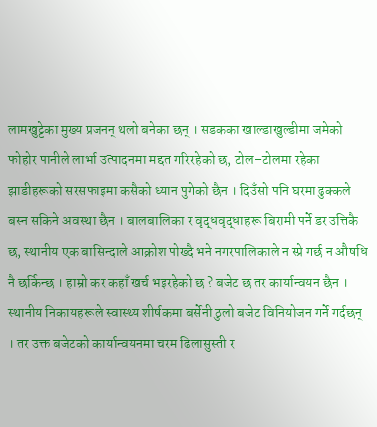लामखुट्टेका मुख्य प्रजनन् थलो बनेका छन् । सडकका खाल्डाखुल्डीमा जमेको फोहोर पानीले लार्भा उत्पादनमा मद्दत गरिरहेको छ, टोल–टोलमा रहेका झाडीहरूको सरसफाइमा कसैको ध्यान पुगेको छैन । दिउँसो पनि घरमा ढुक्कले बस्न सकिने अवस्था छैन । बालबालिका र वृद्धवृद्धाहरू बिरामी पर्ने डर उत्तिकै छ, स्थानीय एक बासिन्दाले आक्रोश पोख्दै भने नगरपालिकाले न स्प्रे गर्छ न औषधि नै छर्किन्छ । हाम्रो कर कहाँ खर्च भइरहेको छ ? बजेट छ तर कार्यान्वयन छैन ।
स्थानीय निकायहरूले स्वास्थ्य शीर्षकमा बर्सेनी ठुलो बजेट विनियोजन गर्ने गर्दछन् । तर उक्त बजेटको कार्यान्वयनमा चरम ढिलासुस्ती र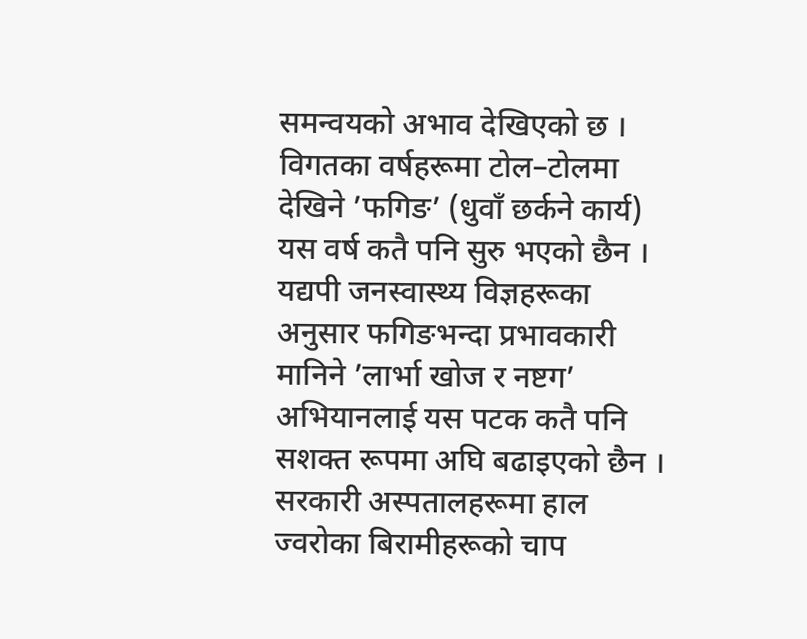समन्वयको अभाव देखिएको छ । विगतका वर्षहरूमा टोल–टोलमा देखिने ’फगिङ’ (धुवाँ छर्कने कार्य) यस वर्ष कतै पनि सुरु भएको छैन । यद्यपी जनस्वास्थ्य विज्ञहरूका अनुसार फगिङभन्दा प्रभावकारी मानिने ’लार्भा खोज र नष्टग’ अभियानलाई यस पटक कतै पनि सशक्त रूपमा अघि बढाइएको छैन । सरकारी अस्पतालहरूमा हाल ज्वरोका बिरामीहरूको चाप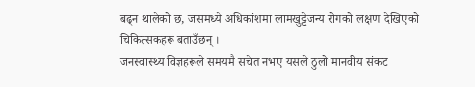बढ्न थालेको छ, जसमध्ये अधिकांशमा लामखुट्टेजन्य रोगको लक्षण देखिएको चिकित्सकहरू बताउँछन् ।
जनस्वास्थ्य विज्ञहरूले समयमै सचेत नभए यसले ठुलो मानवीय संकट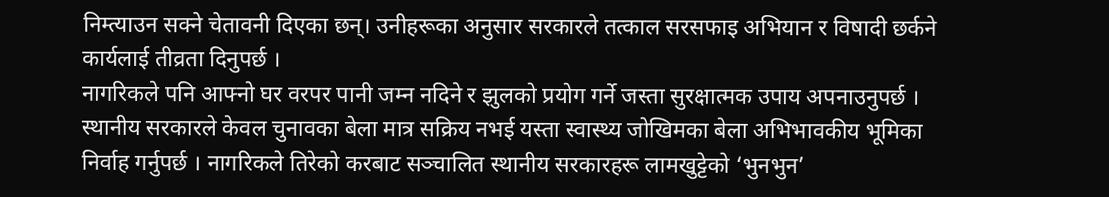निम्त्याउन सक्ने चेतावनी दिएका छन्। उनीहरूका अनुसार सरकारले तत्काल सरसफाइ अभियान र विषादी छर्कने कार्यलाई तीव्रता दिनुपर्छ ।
नागरिकले पनि आफ्नो घर वरपर पानी जम्न नदिने र झुलको प्रयोग गर्ने जस्ता सुरक्षात्मक उपाय अपनाउनुपर्छ । स्थानीय सरकारले केवल चुनावका बेला मात्र सक्रिय नभई यस्ता स्वास्थ्य जोखिमका बेला अभिभावकीय भूमिका निर्वाह गर्नुपर्छ । नागरिकले तिरेको करबाट सञ्चालित स्थानीय सरकारहरू लामखुट्टेको ‘भुनभुन’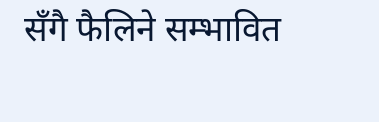सँगै फैलिने सम्भावित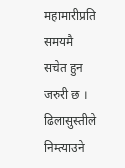महामारीप्रति समयमै सचेत हुन जरुरी छ । ढिलासुस्तीले निम्त्याउने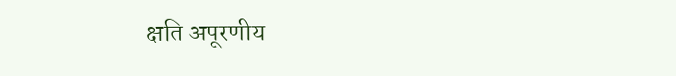क्षति अपूरणीय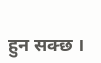हुन सक्छ ।